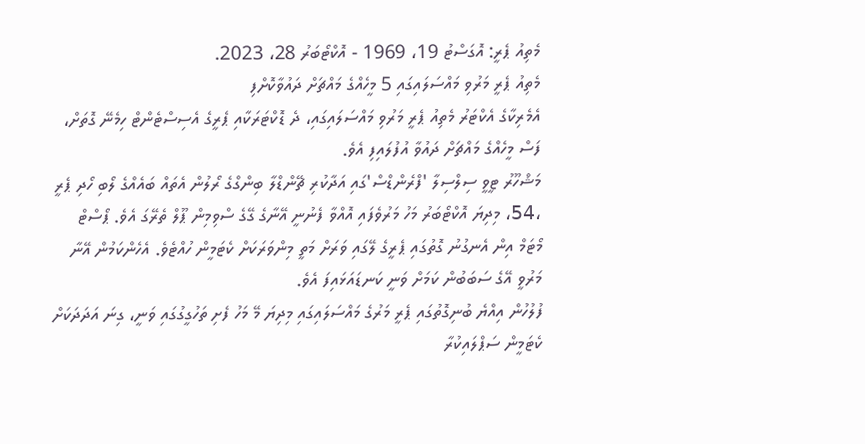މެތިއު ޕެރީ: އޮގަސްޓު 19، 1969 - އޮކްޓޯބަރު 28، 2023.
މެތިއު ޕެރީ މަރުވި މައްސަލައިގައި 5 މީހެއްގެ މައްޗަށް ދައުވާކޮށްފި
އެމެރިކާގެ އެކްޓަރު މެތިއު ޕެރީ މަރުވި މައްސަލައިގައި، ދެ ޑޮކްޓަރަކާއި ޕެރީގެ އެސިސްޓެންޓް ހިމެނޭ ގޮތަށް، ފަސް މީހެއްގެ މައްޗަށް ދައުވާ އުފުލައިފި އެވެ.
މަޝްހޫރު ޓީވީ ސިލްސިލާ 'ފްރެންޑްސް'ގައި އަދާކުރި ޗޭންޑްލާ ބިންގްގެ ރޯލުން އެތައް ބައެއްގެ ލޯބި ހޯދި ޕެރީ ،54، މިދިޔަ އޮކްޓޯބަރު މަހު މަރުވެފައި އޮއްވާ ފެނުނީ އޭނާގެ ގޭގެ ސްވިމިން ޕޫލް ތެރޭގަ އެވެ. ޕޯސްޓް މޯޓަމް އިން އެނގުނު ގޮތުގައި ޕެރީގެ ލޭގައި ވަރަށް މަތީ މިންވަރަކަށް ކެޓަމީން ހުއްޓެވެ. އެހެންކަމުން އޭނާ މަރުވީ އޭގެ ސަބަބުން ކަމަށް ވަނީ ކަނޑައަޅައިފަ އެވެ.
ފުލުހުން އިއްޔެ ބުނިގޮތުގައި ޕެރީ މަރުގެ މައްސަލައިގައި މިދިޔަ މޭ މަހު ފެށި ތަހުގީގުގައި ވަނީ، ގިނަ އަދަދަކަށް ކެޓަމީން ސަޕްލައިކުރާ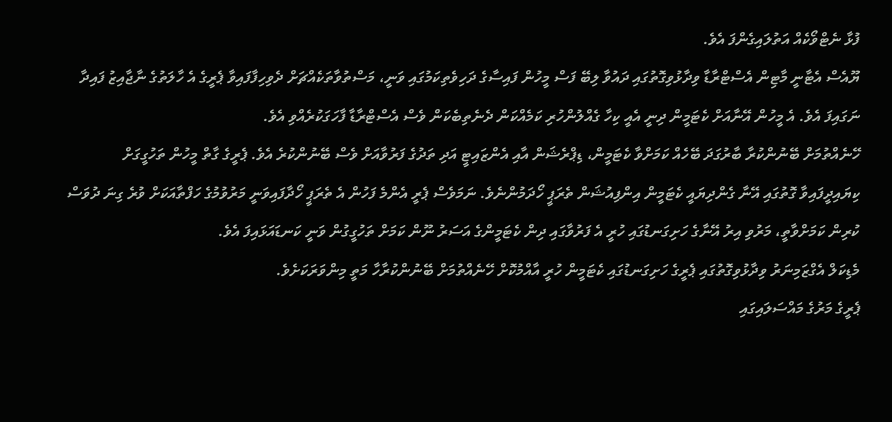ފުޅާ ނެޓްވޯކެއް އަތުލައިގެންފަ އެވެ.
ޔޫއެސް އެޓާނީ މާޓިން އެސްޓްރާޑާ ވިދާޅުވިގޮތުގައި ދައުވާ ލިބޭ ފަސް މީހުން ފައިސާގެ ދަހިވެތިކަމުގައި ވަނީ، މަސްތުވާތަކެއްޗަށް ދެވިހިފާފައިވާ ޕެރީގެ އެ ހާލަތުގެ ނާޖާއިޒު ފައިދާ ނަގައިފަ އެވެ. އެ މީހުން އޭނާއަށް ކެޓަމީން ދިނީ އެއީ ކިހާ ގެއްލުންހުރި ކަމެއްކަން ދެނެތިބެކަން ވެސް އެސްޓްރާޑާ ފާހަގަކުރެއްވި އެވެ.
ހޭނެއްތުމަށް ބޭނުންކުރާ ބާރުގަދަ ބޭހެއް ކަމަށްވާ ކެޓަމީން، ޑިޕްރެޝަން އާއި އެންޒައިޓީ އަދި ތަދުގެ ފަރުވާއަށް ވެސް ބޭނުންކުރެ އެވެ. ޕެރީގެ ގާތް މީހުން ތަހުގީގަށް ކިޔައިދީފައިވާ ގޮތުގައި އޭނާ ގެންދިޔައީ ކެޓަމީން އިންފިއުޝަން ތެރަޕީ ހޯދަމުންނެވެ. ނަމަވެސް ޕެރީ އެންމެ ފަހުން އެ ތެރަޕީ ހޯދާފައިވަނީ މަރުވުމުގެ ހަފްތާއަކަށް ވުރެ ގިނަ ދުވަސް ކުރިން ކަމަށްވާތީ، މަރުވި އިރު އޭނާގެ ހަށިގަނޑުގައި ހުރީ އެ ފަރުވާގައި ދިން ކެޓަމީންގެ އަސަރު ނޫން ކަމަށް ތަހުގީގުން ވަނީ ކަނޑައަޅައިފަ އެވެ.
މެޑިކަލް އެގްޒަމިނަރު ވިދާޅުވިގޮތުގައި ޕެރީގެ ހަށިގަނޑުގައި ކެޓަމީން ހުރީ އާއްމުކޮށް ހޭނެއްތުމަށް ބޭނުންކުރާހާ މަތީ މިންވަރަކަށެވެ.
ޕެރީގެ މަރުގެ މައްސަލައިގައި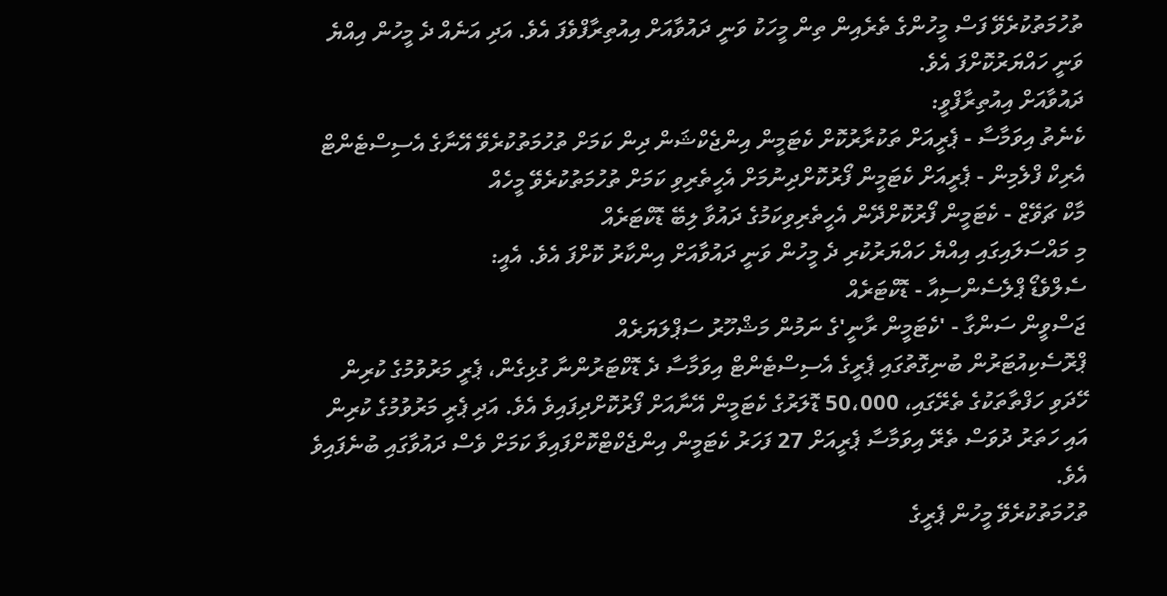ތުހުމަތުކުރެވޭ ފަސް މީހުންގެ ތެރެއިން ތިން މީހަކު ވަނީ ދައުވާއަށް އިއުތިރާފްވެފަ އެވެ. އަދި އަނެއް ދެ މީހުން އިއްޔެ ވަނީ ހައްޔަރުކޮށްފަ އެވެ.
ދައުވާއަށް އިއުތިރާފްވީ:
ކެނެތު އިވަމާސާ - ޕެރީއަށް ތަކުރާރުކޮށް ކެޓަމީން އިންޖެކްޝަން ދިން ކަމަށް ތުހުމަތުކުރެވޭ އޭނާގެ އެސިސްޓެންޓް
އެރިކް ފްލެމިން - ޕެރީއަށް ކެޓަމީން ފޯރުކޮށްދިނުމަށް އެހީތެރިވި ކަމަށް ތުހުމަތުކުރެވޭ މީހެއް
މާކް ޗަވޭޒް - ކެޓަމީން ފޯރުކޮށްދޭން އެހީތެރިވިކަމުގެ ދައުވާ ލިބޭ ޑޮކްޓަރެއް
މި މައްސަލައިގައި އިއްޔެ ހައްޔަރުކުރި ދެ މީހުން ވަނީ ދައުވާއަށް އިންކާރު ކޮށްފަ އެވެ. އެއީ:
ސެލްވެޑޯ ޕްލެސެންސިއާ - ޑޮކްޓަރެއް
ޖަސްވީން ސަންގާ - 'ކެޓަމީން ރާނީ'ގެ ނަމުން މަޝްހޫރު ސަޕްލަޔަރެއް
ޕްރޮސެކިއުޓަރުން ބުނިގޮތުގައި ޕެރީގެ އެސިސްޓެންޓް އިވަމާސާ ދެ ޑޮކްޓަރުންނާ ގުޅިގެން، ޕެރީ މަރުވުމުގެ ކުރިން ހޭދަވި ހަފްތާތަކުގެ ތެރޭގައި، 50،000 ޑޮލަރުގެ ކެޓަމީން އޭނާއަށް ފޯރުކޮށްދިފައިވެ އެވެ. އަދި ޕެރީ މަރުވުމުގެ ކުރިން އައި ހަތަރު ދުވަސް ތެރޭ އިވަމާސާ ޕެރީއަށް 27 ފަހަރު ކެޓަމީން އިންޖެކްޓްކޮށްފައިވާ ކަމަށް ވެސް ދައުވާގައި ބުނެފައިވެ އެވެ.
ތުހުމަތުކުރެވޭ މީހުން ޕެރީގެ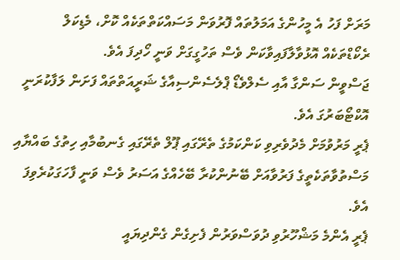މަރަށް ފަހު އެ މީހުންގެ އަމަލުތައް ފޮރުވަން މަސައްކަތްތަކެއް ކޮށް، މެޑިކަލް ރެކޯޑްތަކެއް އޮޅުވާލާފައިވާކަން ވެސް ތަހުގީގަށް ވަނީ ހޯދިފަ އެވެ.
ޖަސްވީން ސަންގާ އާއި ސެލްވެޑޯ ޕްލެސެންސިއާގެ ޝަރީއަތްތައް ފަށަން ލަފާކުރަނީ އޮކްޓޯބަރުގަ އެވެ.
ޕެރީ މަރުވުމަށް މެދުވެރިވި ކަންކަމުގެ ތެރޭގައި ޕޫލް ތެރޭގައި ގެނބުމާއި ހިތުގެ ބައްޔާއި މަސްތުވާތަކެތީގެ ފަރުވާއަށް ބޭނުންކުރާ ބޭހެއްގެ އަސަރު ވެސް ވަނީ ފާހަގަކުރެވިފަ އެވެ.
ޕެރީ އެންމެ މަޝްހޫރުވި ދުވަސްވަރުން ފެށިގެން ގެންދިޔައީ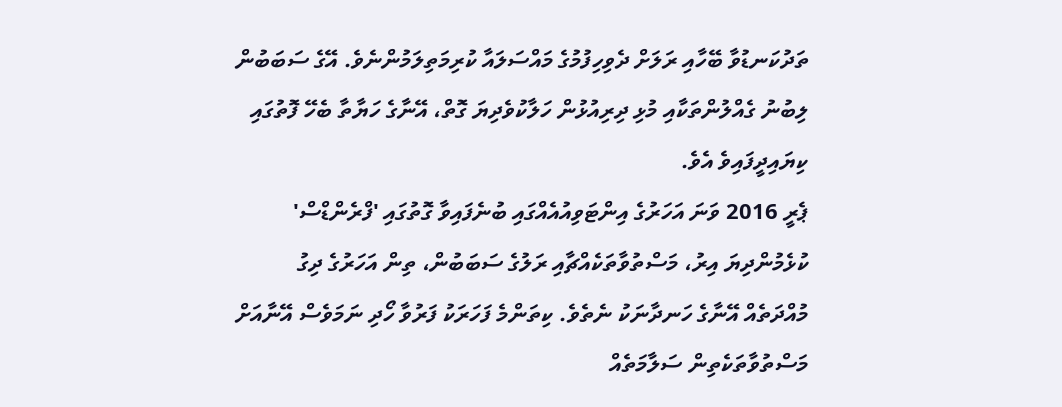ތަދުކަނޑުވާ ބޭހާއި ރަލަށް ދެވިހިފުމުގެ މައްސަލައާ ކުރިމަތިލަމުންނެވެ. އޭގެ ސަބަބުން ލިބުނު ގެއްލުންތަކާއި މުޅި ދިރިއުޅުން ހަލާކުވެދިޔަ ގޮތް، އޭނާގެ ހަޔާތާ ބެހޭ ފޮތުގައި ކިޔައިދީފައިވެ އެވެ.
ޕެރީ 2016 ވަނަ އަހަރުގެ އިންޓަވިއުއެއްގައި ބުނެފައިވާ ގޮތުގައި 'ފްރެންޑްސް' ކުޅެމުންދިޔަ އިރު، މަސްތުވާތަކެއްޗާއި ރަލުގެ ސަބަބުން، ތިން އަހަރުގެ ދިގު މުއްދަތެއް އޭނާގެ ހަނދާނަކު ނެތެވެ. ކިތަންމެ ފަހަރަކު ފަރުވާ ހޯދި ނަމަވެސް އޭނާއަށް މަސްތުވާތަކެތިން ސަލާމަތެއް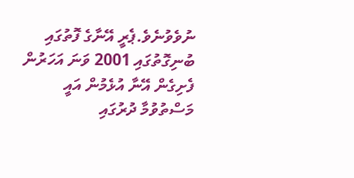ނުވެވުނެވެ.ޕެރީ އޭނާގެ ފޮތުގައި ބުނިގޮތުގައި 2001 ވަނަ އަހަރުން ފެށިގެން އޭނާ އުޅެމުން އައީ މަސްތުވުމާ ދުރުގައި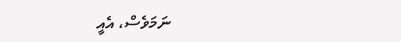ނަމަވެސް، އެއީ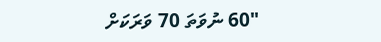"60 ނުވަތަ 70 ވަރަކަށް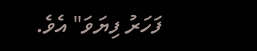ފަހަރު ފިޔަވަ" އެވެ.